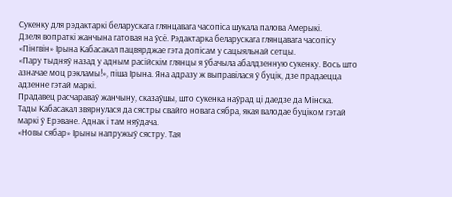Сукенку для рэдактаркі беларускага глянцавага часопіса шукала палова Амерыкі.
Дзеля вопраткі жанчына гатовая на ўсё. Рэдактарка беларускага глянцавага часопісу «Пінгвін» Ірына Кабасакал пацвярджае гэта допісам у сацыяльнай сетцы.
«Пару тыдняў назад у адным расійскім глянцы я ўбачыла абалдзенную сукенку. Вось што азначае моц рэкламы!», піша Ірына. Яна адразу ж выправілася ў буцік, дзе прадаецца адзенне гэтай маркі.
Прадавец расчараваў жанчыну, сказаўшы, што сукенка наўрад ці даедзе да Мінска.
Тады Кабасакал звярнулася да сястры свайго новага сябра, якая валодае буціком гэтай маркі ў Ерэване. Аднак і там няўдача.
«Новы сябар» Ірыны напружыў сястру. Тая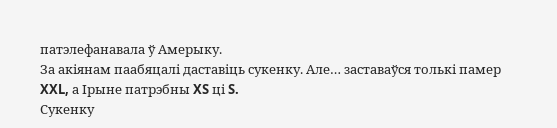патэлефанавала ў Амерыку.
За акіянам паабяцалі даставіць сукенку. Але… заставаўся толькі памер XXL, а Ірыне патрэбны XS ці S.
Сукенку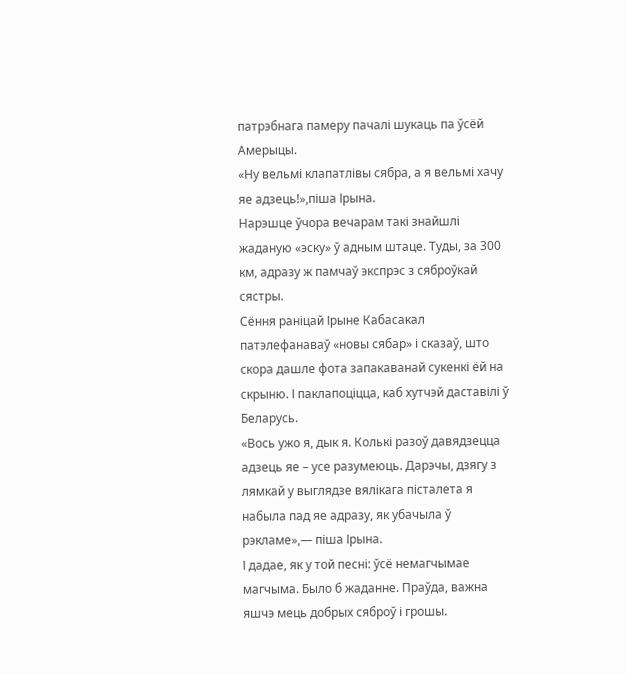патрэбнага памеру пачалі шукаць па ўсёй Амерыцы.
«Ну вельмі клапатлівы сябра, а я вельмі хачу яе адзець!»,піша Ірына.
Нарэшце ўчора вечарам такі знайшлі жаданую «эску» ў адным штаце. Туды, за 300 км, адразу ж памчаў экспрэс з сяброўкай сястры.
Сёння раніцай Ірыне Кабасакал патэлефанаваў «новы сябар» і сказаў, што скора дашле фота запакаванай сукенкі ёй на скрыню. І паклапоціцца, каб хутчэй даставілі ў Беларусь.
«Вось ужо я, дык я. Колькі разоў давядзецца адзець яе – усе разумеюць. Дарэчы, дзягу з лямкай у выглядзе вялікага пісталета я набыла пад яе адразу, як убачыла ў рэкламе»,— піша Ірына.
І дадае, як у той песні: ўсё немагчымае магчыма. Было б жаданне. Праўда, важна яшчэ мець добрых сяброў і грошы.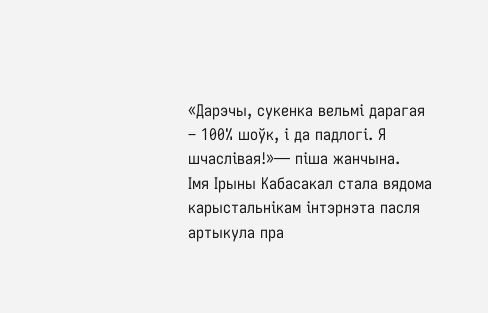«Дарэчы, сукенка вельмі дарагая – 100% шоўк, і да падлогі. Я шчаслівая!»— піша жанчына.
Імя Ірыны Кабасакал стала вядома карыстальнікам інтэрнэта пасля артыкула пра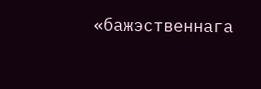«бажэственнага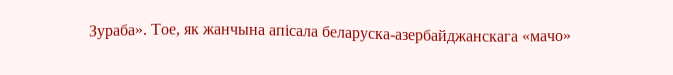Зураба». Тое, як жанчына апісала беларуска-азербайджанскага «мачо»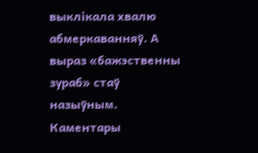выклікала хвалю абмеркаванняў. А выраз «бажэственны зураб» стаў назыўным.
Каментары